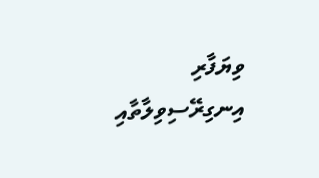ވިޔަފާރި
އިނގިރޭސިވިލާތާއި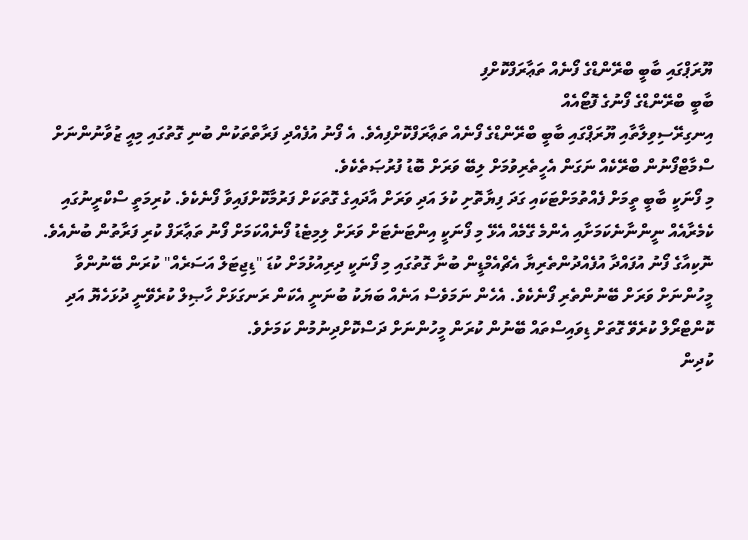ޔޫރަޕްގައި ބާބީ ބްރޭންޑްގެ ފޯނެއް ތަޢާރަފްކޮށްފި
ބާބީ ބްރޭންޑްގެ ފޯނުގެ ފޮޓޯއެއް
އިނގިރޭސިވިލާތާއި ޔޫރަޕްގައި ބާބީ ބްރޭންޑްގެ ފޯނެއް ތަޢާރަފްކޮށްފިއެވެ. އެ ފޯނު އުފެއްދި ފަރާތްތަކުން ބުނި ގޮތުގައި މިއީ ޒުވާނުންނަށް ސްމާޓްފޯނުން ބްރޭކެއް ނަގަން އެހީތެރިވުމަށް ލިބޭ ވަރަށް ބޮޑު ފުރުޞަތެކެވެ.
މި ފޯނަކީ ބާބީ ތީމަށް ފެއްތުމަށްޓަކައި ގަދަ ފިޔާތޮށި ކުލަ އަދި ވަރަށް އާދައިގެ ގޮތަކަށް ފަރުމާކޮށްފައިވާ ފޯނެކެވެ. ކުރިމަތީ ސްކްރީނުގައި ކެމެރާއެއް ނީންނާނެކަމަށާއި އެންމެ ގޭމެއް އެޅޭ މި ފޯނަކީ އިންޓަނެޓަށް ވަރަށް ލިމިޓެޑު ފޯނެއްކަމަށް ފޯނު ތަޢާރަފް ކުރި ފަރާތުން ބުނެއެވެ.
ނޮކިއާގެ ފޯނު އުފައްދާ އުފެއްދުންތެރިޔާ އެޗްއެމްޑީން ބުނާ ގޮތުގައި މި ފޯނަކީ ދިރިއުޅުމަށް ކުޑަ "ޑިޖިޓަލް އަސަރެއް" ކުރަން ބޭނުންވާ މީހުންނަށް ވަރަށް ބޭނުންތެރި ފޯނެކެވެ. އެހެން ނަމަވެސް އަނެއް ބަޔަކު ބުނަނީ އެކަން ރަނގަޅަށް ހާޞިލް ކުރެވޭނީ ދުޅަހެޔޮ އަދި ކޮންޓްރޯލް ކުރެވޭ ގޮތަށް ޑިވައިސްތައް ބޭނުން ކުރަން މީހުންނަށް ދަސްކޮށްދިނުމުން ކަމަށެވެ.
ކުދިން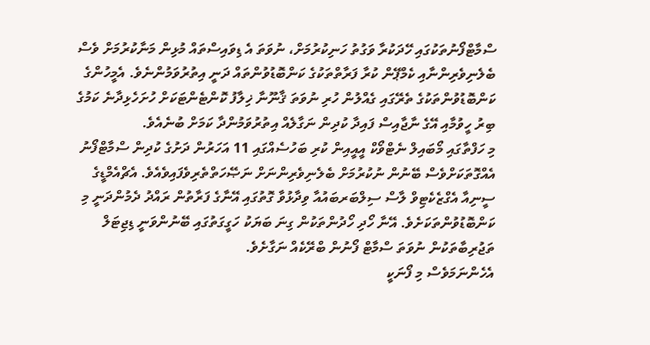ސްމާޓްފޯނުތަކުގައި ހޭދަކުރާ ވަގުތު ހަނިކުރުމަށް، ނުވަތަ އެ ޑިވައިސްތައް މުޅިން މަނާކުރުމަށް ވެސް ބެލެނިވެރިންނާއި ކެމްޕޭން ކުރާ ފަރާތްތަކުގެ ކަންބޮޑުވުންތައް ދަނީ އިތުރުވަމުންނެވެ. އެމީހުންގެ ކަންބޮޑުވުންތަކުގެ ތެރޭގައި ގެއްލުން ހުރި ނުވަތަ ޤާނޫނާ ޚިލާފު ކޮންޓެންޓަކަށް ހުށަހެޅިދާނެ ކަމުގެ ބިރު ހީވުމާއި އޭގެ ނާޖާއިސް ފައިދާ ކުދިން ނަގާލެއް އިތުރުވަމުންދާ ކަމަށް ބުނެއެވެ.
މި ހަފްތާގައި މޯބައިލް ނެޓްވޯކް އީއީއިން ކުރި ބަހުސެއްގައި 11 އަހަރުން ދަށުގެ ކުދިން ސްމާޓްފޯނު އެއްގޮތަކަށްވެސް ބޭނުން ނުކުރުމަށް ބެލެނިވެރިންނަށް ނަޞޭހަތްތެރިވެފައިވެއެވެ. އެޗްއެމްޑީގެ ސީނިއާ އެގްޒެކެޓިވް ލާސް ސިލްބަރބައުއާ ވިދާޅުވާ ގޮތުގައި އޭނާގެ ފަރާތުން ރައްދު ދެމުންދަނީ މި ކަންބޮޑުވުންތަކަށެވެ. އޭނާ ހޯދި ހޯދުންތަކުން ގިނަ ބަޔަކު ހަގީގަތުގައި ބޭނުންވަނީ ޑިޖިޓަލް ތަޖުރިބާތަކުން ނުވަތަ ސްމާޓް ފޯނުން ބްރޭކެއް ނަގާށެވެ.
އެހެންނަމަވެސް މި ފޯނަކީ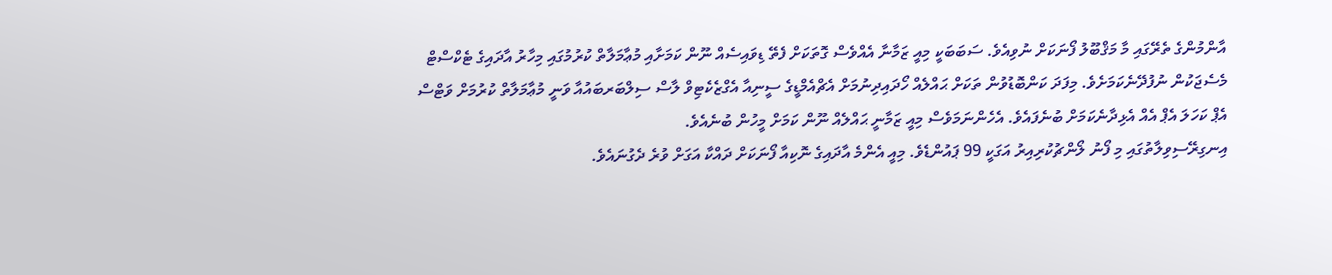އާންމުންގެ ތެރޭގައި މާ މަޤްބޫލު ފޯނަކަށް ނުވިއެވެ. ސަބަބަކީ މިއީ ޒަމާނާ އެއްވެސް ގޮތަކަށް ފެތޭ ޑިވައިސެއް ނޫން ކަމަށާއި މުޢާމަލާތް ކުރުމުގައި މިހާރު އާދައިގެ ޓެކްސްޓް މެސެޖަކުން ނުފުދޭނެކަމަށެވެ. މިފަދަ ކަންބޮޑުވުން ތަކަށް ޙައްލެއް ހޯދައިދިނުމަށް އެޗްއެމްޑީގެ ސީނިއާ އެގްޒެކެޓިވް ލާސް ސިލްބަރބައުއާ ވަނީ މުޢާމަލާތް ކުރުމަށް ވަޓްސް އެޕް ކަހަލަ އެޕް އެއް އެޅިދާނެކަމަށް ބުނެފައެވެ. އެހެންނަމަވެސް މިއީ ޒަމާނީ ޙައްލެއް ނޫން ކަމަށް މީހުން ބުނެއެވެ.
އިނގިރޭސިވިލާތުގައި މި ފޯނު ލޯންޗުކުރިއިރު އަގަކީ 99 ޕައުންޑެވެ. މިއީ އެންމެ އާދައިގެ ނޮކިއާ ފޯނަކަށް ދައްކާ އަގަށް ވުރެ ދެގުނައެވެ.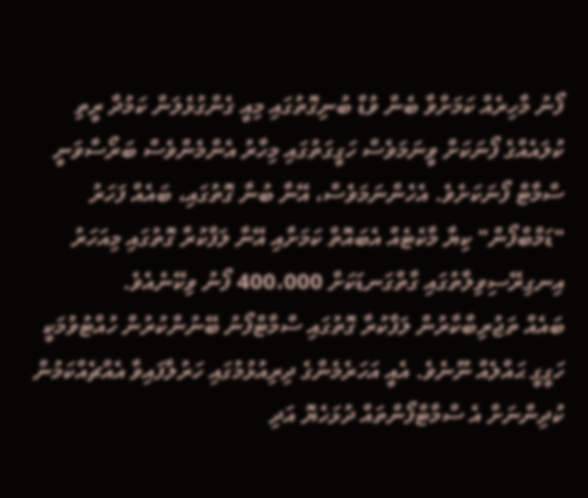ފޯނު މާހިރެއް ކަމަށްވާ ބެން ވުޑް ބުނިގޮތުގައި މިއީ ގެންގުޅެލަން ކަމުދާ ރީތި ކުލައެއްގެ ފޯނަކަށް ވީނަމަވެސް ހަގީގަތުގައި މިހާރު އެންމެންވެސް ބަރޯސާވަނީ ސްމާޓް ފޯނަކަށެވެ. އެހެންނަމަވެސް، އޭނާ ބުނާ ގޮތުގައި، ބައެއް ފަހަރު "ޑަމްބްފޯން" ކިޔާ މާކެޓެއް އެބައޮތް ކަމަށާއި އޭނާ ލަފާކުރާ ގޮތުގައި މިއަހަރު އިނގިރޭސިވިލާތުގައި ގާތްގަނޑަކަށް 400،000 ފޯނު ވިކޭނެއެވެ.
ބައެއް ތަޖުރިބާކާރުން ލަފާކުރާ ގޮތުގައި ސްމާޓްފޯނު ބޭނުންކުރުން ހުއްޓުވުމަކީ ހަގީގީ ޙައްލެއް ނޫނެވެ. އެއީ އަހަރެމެންގެ ދިރިއުޅުމުގައި ހަރުލާފައިވާ އެއްޗެއްކަމުން ކުދިންނަށް އެ ސްމާޓްފޯންތައް ދުޅަހެޔޮ އަދި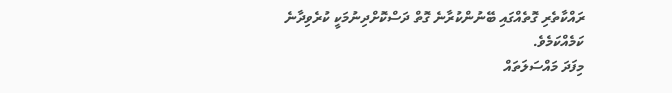ރައްކާތެރި ގޮތެއްގައި ބޭނުންކުރާނެ ގޮތް ދަސްކޮށްދިނުމަކީ ކުރެވިދާނެ ކަމެއްކަމެވެ.
މިފަދަ މައްސަލަތައް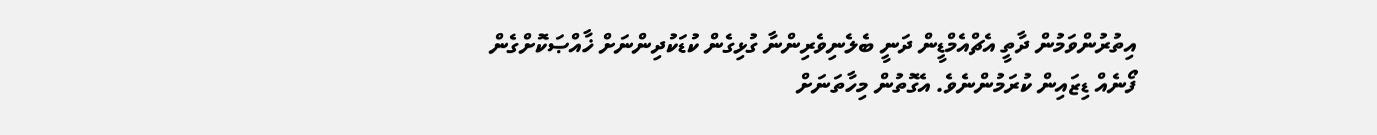އިތުރުންވަމުން ދާތީ އެޗްއެމްޑީން ދަނީ ބެލެނިވެރިންނާ ގުޅިގެން ކުޑަކުދިންނަށް ޚާއްޞަކޮށްގެން ފޯނެއް ޑިޒައިން ކުރަމުންނެވެ. އެގޮތުން މިހާތަނަށް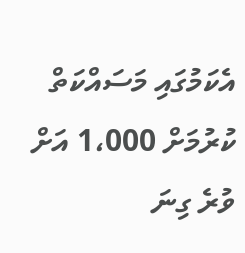އެކަމުގައި މަސައްކަތް ކުރުމަށް 1،000 އަށް ވުރެ ގިނަ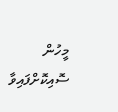މީހުން ސޮއިކޮށްފައިވާ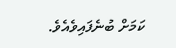ކަމަށް ބުނެފައިވެއެވެ.